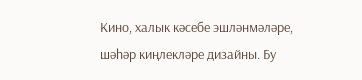Кино, халык кәсебе эшләнмәләре, шәһәр киңлекләре дизайны. Бу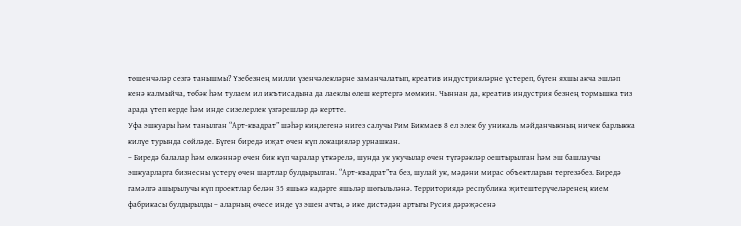төшенчәләр сезгә танышмы? Үзебезнең милли үзенчәлекләрне заманчалатып, креатив индустрияләрне үстереп, бүген яхшы акча эшләп кенә калмыйча, төбәк һәм тулаем ил икътисадына да лаеклы өлеш кертергә мөмкин. Чыннан да, креатив индустрия безнең тормышка тиз арада үтеп керде һәм инде сизелерлек үзгәрешләр дә кертте.
Уфа эшкуары һәм танылган “Арт-квадрат” шәһәр киңлегенә нигез салучы Рим Бикмаев 8 ел элек бу уникаль мәйданчыкның ничек барлыкка килүе турында сөйләде. Бүген биредә иҗат өчен күп локацияләр урнашкан.
– Биредә балалар һәм өлкәннәр өчен бик күп чаралар үткәрелә, шунда ук укучылар өчен түгәрәкләр оештырылган һәм эш башлаучы эшкуарларга бизнесны үстерү өчен шартлар булдырылган. “Арт-квадрат”та без, шулай ук, мәдәни мирас объектларын тергезәбез. Биредә гамәлгә ашырылучы күп проектлар белән 35 яшькә кадәрге яшьләр шөгыльләнә. Территориядә республика җитештерүчеләренең кием фабрикасы булдырылды – аларның өчесе инде үз эшен ачты, ә ике дистәдән артыгы Русия дәрәҗәсенә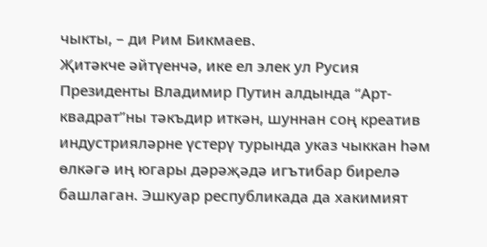чыкты, – ди Рим Бикмаев.
Җитәкче әйтүенчә, ике ел элек ул Русия Президенты Владимир Путин алдында “Арт-квадрат”ны тәкъдир иткән, шуннан соң креатив индустрияләрне үстерү турында указ чыккан һәм өлкәгә иң югары дәрәҗәдә игътибар бирелә башлаган. Эшкуар республикада да хакимият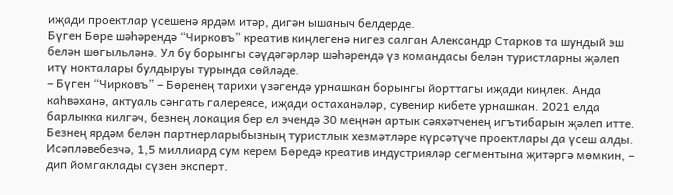иҗади проектлар үсешенә ярдәм итәр, дигән ышаныч белдерде.
Бүген Бөре шәһәрендә “Чирковъ” креатив киңлегенә нигез салган Александр Старков та шундый эш белән шөгыльләнә. Ул бу борынгы сәүдәгәрләр шәһәрендә үз командасы белән туристларны җәлеп итү нокталары булдыруы турында сөйләде.
– Бүген “Чирковъ” – Бөренең тарихи үзәгендә урнашкан борынгы йорттагы иҗади киңлек. Анда каһвәханә, актуаль сәнгать галереясе, иҗади остаханәләр, сувенир кибете урнашкан. 2021 елда барлыкка килгәч, безнең локация бер ел эчендә 30 меңнән артык сәяхәтченең игътибарын җәлеп итте. Безнең ярдәм белән партнерларыбызның туристлык хезмәтләре күрсәтүче проектлары да үсеш алды. Исәпләвебезчә, 1,5 миллиард сум керем Бөредә креатив индустрияләр сегментына җитәргә мөмкин, – дип йомгаклады сүзен эксперт.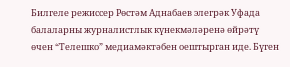Билгеле режиссер Рөстәм Аднабаев элегрәк Уфада балаларны журналистлык күнекмәләренә өйрәтү өчен “Телешко” медиамәктәбен оештырган иде. Бүген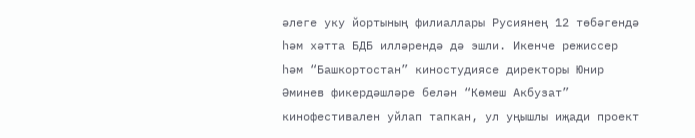әлеге уку йортының филиаллары Русиянең 12 төбәгендә һәм хәтта БДБ илләрендә дә эшли. Икенче режиссер һәм “Башкортостан” киностудиясе директоры Юнир Әминев фикердәшләре белән “Көмеш Акбузат” кинофестивален уйлап тапкан, ул уңышлы иҗади проект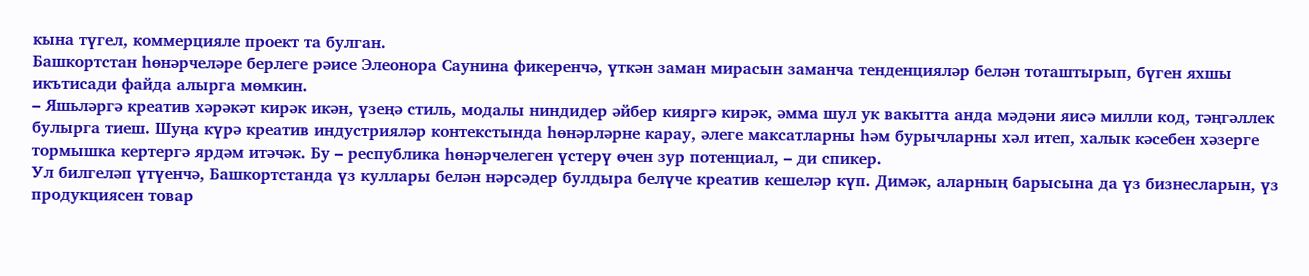кына түгел, коммерцияле проект та булган.
Башкортстан һөнәрчеләре берлеге рәисе Элеонора Саунина фикеренчә, үткән заман мирасын заманча тенденцияләр белән тоташтырып, бүген яхшы икътисади файда алырга мөмкин.
– Яшьләргә креатив хәрәкәт кирәк икән, үзеңә стиль, модалы ниндидер әйбер кияргә кирәк, әмма шул ук вакытта анда мәдәни яисә милли код, тәңгәллек булырга тиеш. Шуңа күрә креатив индустрияләр контекстында һөнәрләрне карау, әлеге максатларны һәм бурычларны хәл итеп, халык кәсебен хәзерге тормышка кертергә ярдәм итәчәк. Бу – республика һөнәрчелеген үстерү өчен зур потенциал, – ди спикер.
Ул билгеләп үтүенчә, Башкортстанда үз куллары белән нәрсәдер булдыра белүче креатив кешеләр күп. Димәк, аларның барысына да үз бизнесларын, үз продукциясен товар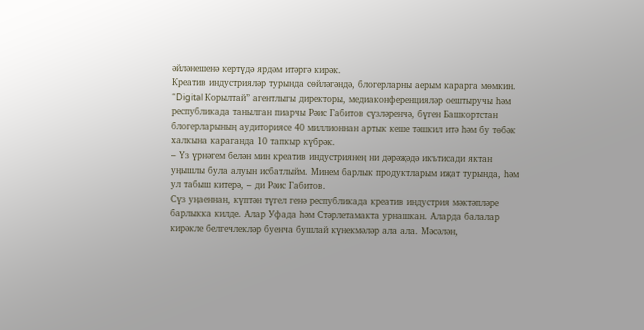әйләнешенә кертүдә ярдәм итәргә кирәк.
Креатив индустрияләр турында сөйләгәндә, блогерларны аерым карарга мөмкин. “Digital Корылтай” агентлыгы директоры, медиаконференцияләр оештыручы һәм республикада танылган пиарчы Рәис Габитов сүзләренчә, бүген Башкортстан блогерларының аудиториясе 40 миллионнан артык кеше тәшкил итә һәм бу төбәк халкына караганда 10 тапкыр күбрәк.
– Үз үрнәгем белән мин креатив индустриянең ни дәрәҗәдә икътисади яктан уңышлы була алуын исбатлыйм. Минем барлык продуктларым иҗат турында, һәм ул табыш китерә, – ди Рәис Габитов.
Сүз уңаеннан, күптән түгел генә республикада креатив индустрия мәктәпләре барлыкка килде. Алар Уфада һәм Стәрлетамакта урнашкан. Аларда балалар кирәкле белгечлекләр буенча бушлай күнекмәләр ала ала. Мәсәлән,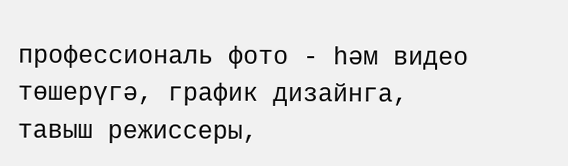профессиональ фото - һәм видео төшерүгә, график дизайнга, тавыш режиссеры,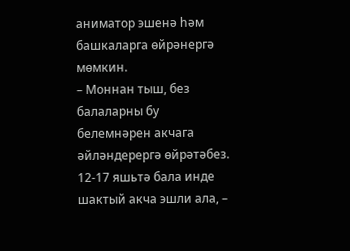аниматор эшенә һәм башкаларга өйрәнергә мөмкин.
– Моннан тыш, без балаларны бу белемнәрен акчага әйләндерергә өйрәтәбез. 12-17 яшьтә бала инде шактый акча эшли ала, –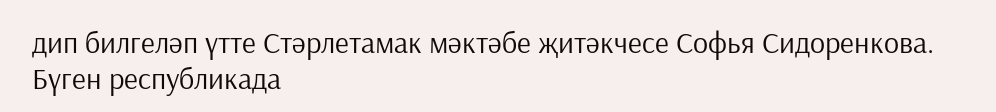дип билгеләп үтте Стәрлетамак мәктәбе җитәкчесе Софья Сидоренкова.
Бүген республикада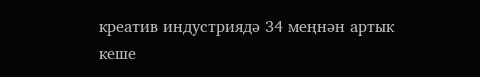креатив индустриядә 34 меңнән артык кеше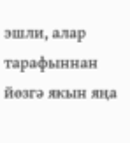эшли, алар тарафыннан йөзгә якын яңа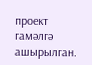проект гамәлгә ашырылган.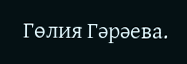Гөлия Гәрәева.